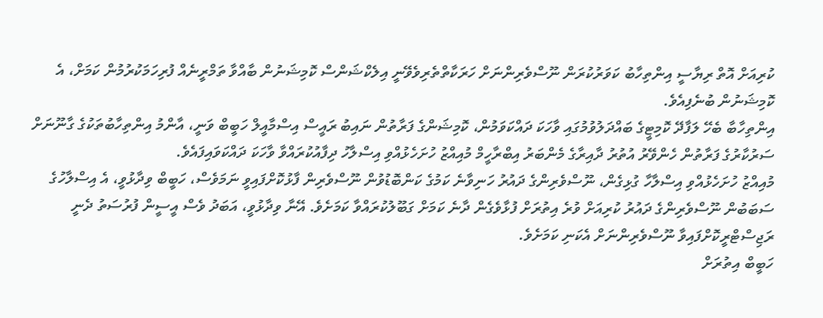ކުރިއަށް އޮތް ރިޔާސީ އިންތިހާބު ކަވަރުކުރަން ނޫސްވެރިންނަށް ހަރަކާތްތެރިވެވޭނީ އިލެކްޝަންސް ކޮމިޝަނުން ބާއްވާ ތަމްރީނެއް ފުރިހަމަކުރުމުން ކަމަށް، އެ ކޮމިޝަނުން ބުނެފިއެވެ.
އިންތިހާބާ ބެހޭ ލަފާދޭ ކޮމިޓީގެ ބައްދަލުވުމުގައި ވާހަކަ ދައްކަވަމުން، ކޮމިޝަންގެ ފަރާތުން ނައިބު ރައީސް އިސްމާއީލް ހަބީބް ވަނީ، އާންމު އިންތިހާބުތަކުގެ ގާނޫނަށް ސަރުކާރުގެ ފަރާތުން ހެންވޭރު އުތުރު ދާއިރާގެ މެންބަރު އިބްރާހީމް މުއިއްޒު ހުށަހެޅުއްވި އިސްލާހު ދިފާއުކުރައްވާ ވާހަކަ ދައްކަވައިފައެވެ.
މުއިއްޒު ހުށަހެޅުއްވި އިސްލާހާ ގުޅިގެން، ނޫސްވެރިންގެ ދައުރު ހަނިވާނެ ކަމުގެ ކަންބޮޑުވުން ނޫސްވެރިން ފާޅުކޮށްފައިވީ ނަމަވެސް، ހަބީބް ވިދާޅުވީ، އެ އިސްލާހުގެ ސަބަބުން ނޫސްވެރިންގެ ދައުރު ކުރިއަށް ވުރެ އިތުރަށް ފުޅާވެގެން ދާނެ ކަމަށް ގަބޫލުކުރައްވާ ކަމަށެވެ. އޭނާ ވިދާޅުވީ، އަބަދު ވެސް އީސީން ފުރުސަތު ދެނީ ރަޖިސްޓްރީކޮށްފައިވާ ނޫސްވެރިންނަށް އެކަނި ކަމަށެވެ.
ހަބީބް އިތުރަށް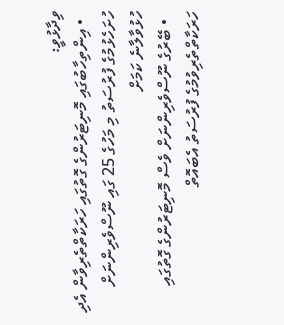ވިދާޅުވީ:
  • އިންތިހާބުގައި މޮނިޓަރުންގެ ގޮތުގައި ހަރަކާތްތެރިވާން އެދި ހުށަހެޅުމުގެ ފުރުސަތު މި މަހުގެ 25 ގައި ނޫސްވެރިންނަށް ހުޅުވާލާނެ ކަމަށް
  • ބޭރުގެ ނޫސްވެރިންނަށް ވެސް މޮނިޓަރުންގެ ގޮތުގައި ހަރަކާތްތެރިވުމުގެ ފުރުސަތު އެބައޮތް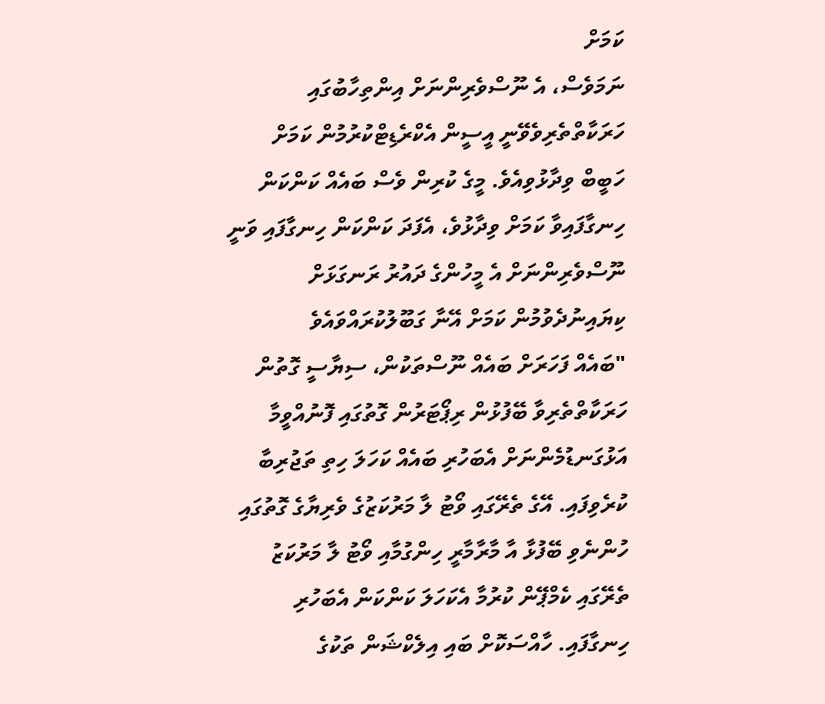ކަމަށް
ނަމަވެސް، އެ ނޫސްވެރިންނަށް އިންތިހާބުގައި ހަރަކާތްތެރިވެވޭނީ އީސީން އެކްރެޑިޓްކުރުމުން ކަމަށް ހަބީބް ވިދާޅުވިއެވެ. މީގެ ކުރިން ވެސް ބައެއް ކަންކަން ހިނގާފައިވާ ކަމަށް ވިދާޅުވެ، އެފަދަ ކަންކަން ހިނގާފައި ވަނީ ނޫސްވެރިންނަށް އެ މީހުންގެ ދައުރު ރަނގަޅަށް ކިޔައިނުދެވުމުން ކަމަށް އޭނާ ގަބޫލުކުރައްވައެވެ
"ބައެއް ފަހަރަށް ބައެއް ނޫސްތަކުން، ސިޔާސީ ގޮތުން ހަރަކާތްތެރިވާ ބޭފުޅުން ރިޕޯޓަރުން ގޮތުގައި ފޮނުއްވީމާ އަޅުގަނޑުމެންނަށް އެބަހުރި ބައެއް ކަހަލަ ހިތި ތަޖުރިބާ ކުރެވިފައި. އޭގެ ތެރޭގައި ވޯޓު ލާ މަރުކަޒުގެ ވެރިޔާގެ ގޮތުގައި ހުންނެވި ބޭފުޅާ އާ މާރާމާރީ ހިންގުމާއި ވޯޓު ލާ މަރުކަޒު ތެރޭގައި ކެމްޕޭން ކުރުމާ އެކަހަލަ ކަންކަން އެބަހުރި ހިނގާފައި. ހާއްސަކޮށް ބައި އިލެކްޝަން ތަކުގެ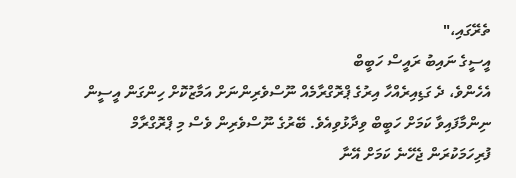ތެރޭގައި،"
އީސީގެ ނައިބު ރައީސް ހަބީބް
އެހެންވެ، ދެ ގަޑިއިރެއްހާ އިރުގެ ޕްރޮގްރާމެއް ނޫސްވެރިންނަށް އަމާޒުކޮށް ހިންގަން އީސީން ނިންމާފައިވާ ކަމަށް ހަބީބް ވިދާޅުވިއެވެ. ބޭރުގެ ނޫސްވެރިން ވެސް މި ޕްރޮގްރާމް ފުރިހަމަކުރަން ޖެހޭނެ ކަމަށް އޭނާ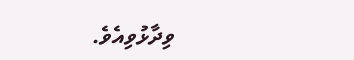ވިދާޅުވިއެވެ.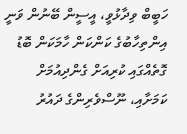ހަބީބް ވިދާޅުވީ، އީސީން ބޭނުން ވަނީ އިންތިހާބުގެ ކަންކަން ހާމަކަން ބޮޑު ގޮތެއްގައި ކުރިއަށް ގެންދިއުމަށް ކަމަށާއި، ނޫސްވެރިންގެ ދައުރު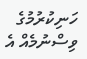ހަނިކުރުމުގެ ވިސްނުމެއް އެ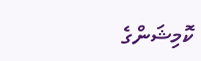ކޮމިޝަންގެ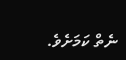ނެތް ކަމަށެވެ.